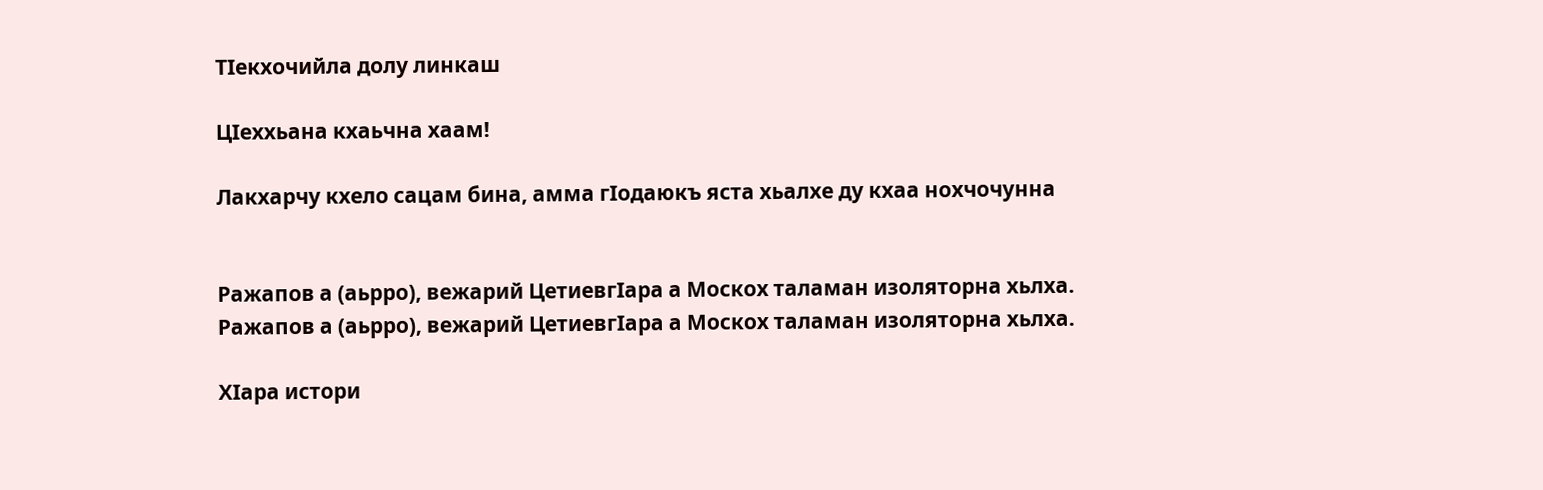ТIекхочийла долу линкаш

ЦIеххьана кхаьчна хаам!

Лакхарчу кхело сацам бина, амма гӀодаюкъ яста хьалхе ду кхаа нохчочунна


Ражапов а (аьрро), вежарий ЦетиевгIара а Москох таламан изоляторна хьлха.
Ражапов а (аьрро), вежарий ЦетиевгIара а Москох таламан изоляторна хьлха.

ХIара истори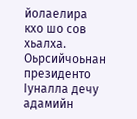йолаелира кхо шо сов хьалха. Оьрсийчоьнан президенто Iуналла дечу адамийн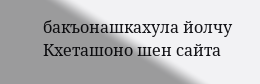бакъонашкахула йолчу Кхеташоно шен сайта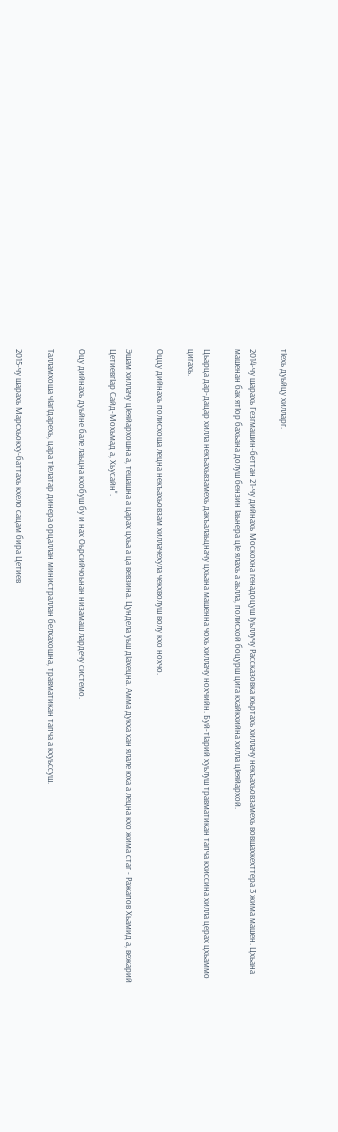тIехь дуьйцу хилларг.

2014-чу шарахь Гезгмашин-беттан 21-чу дийнахь Москохна генадоцуш Iуьллучу Рассказовка юьртахь хиллачу некъахьовзамехь вовшахкехттера 3 жима машен. Цхьана машенан бак ятIор бахьана долуш бензин Iаьнера цIе ялахь а аьлла, полисхой боцурш цига кхайкхийна хилла цӀеяйархой.

Цьарца дар-дацар хилла некъахьвзамехь дакъалаьцначу цхьана машенна чохь хиллачу нохчийн. Буй-тIарий хуьлуш травматикан тапча кхиссина хилла церах цхьаммо цигахь.

Оццу дийнахь полисхоша лецна некъахьовзам хиллачехула чекхволуш волу кхо нохчо.

Эшам хиллачу цIеяйархошна а, тешашна а царах цхьа а ца вевзина. Цундела уьш дIахецна. Амма дукха хан ялале юха а лецна кхо жима стаг - Ражапов Хьамид а, вежарий ЦетиевгIар Сайд-Мохьмад а, Хьусайн".

Оцу дийнахь дуьйне бале лаьцна кхобуш бу и нах Оьрсийчоьнан низамаш лардечу системо.

Талламхоша чIагIдарехь, цара тIелатар динера орцаллан министраллан белхахошна, травматикан тапча а кхуьссуш.

2015-чу шарахь Марсхьокху-баттахь кхело сацам бира Цетиев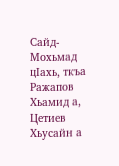Сайд-Мохьмад цIахь, ткъа Ражапов Хьамид а, Цетиев Хьусайн а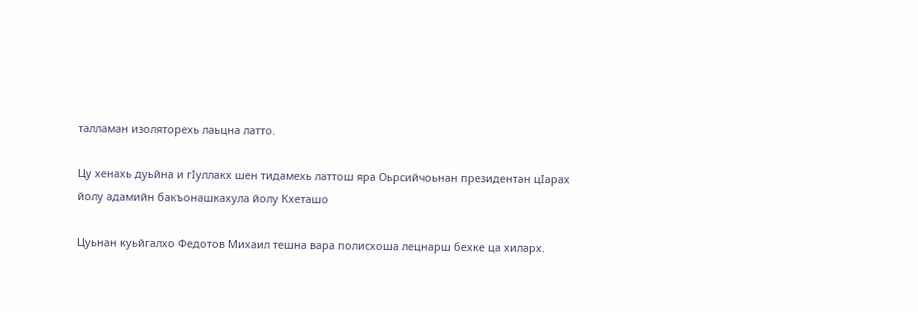талламан изоляторехь лаьцна латто.

Цу хенахь дуьйна и гIуллакх шен тидамехь латтош яра Оьрсийчоьнан президентан цIарах йолу адамийн бакъонашкахула йолу Кхеташо

Цуьнан куьйгалхо Федотов Михаил тешна вара полисхоша лецнарш бехке ца хиларх.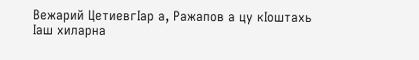Вежарий ЦетиевгIар а, Ражапов а цу кIоштахь Iаш хиларна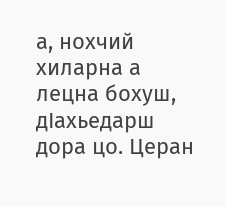а, нохчий хиларна а лецна бохуш, дIахьедарш дора цо. Церан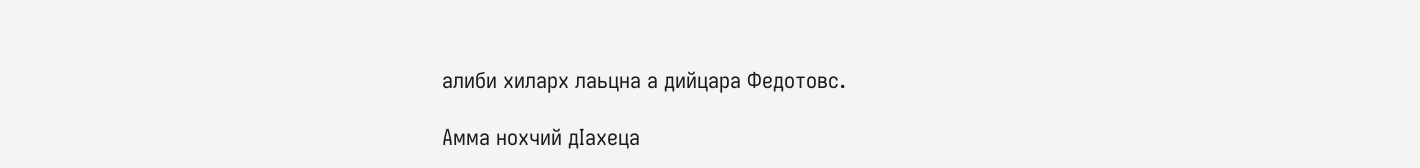алиби хиларх лаьцна а дийцара Федотовс.

Амма нохчий дIахеца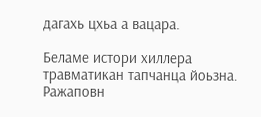дагахь цхьа а вацара.

Беламе истори хиллера травматикан тапчанца йоьзна. Ражаповн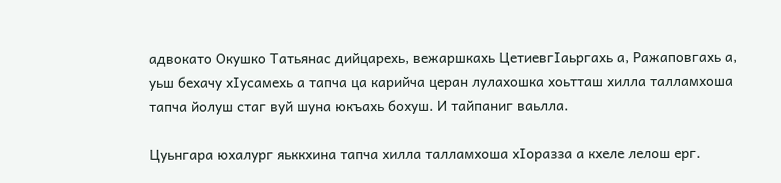адвокато Окушко Татьянас дийцарехь, вежаршкахь ЦетиевгIаьргахь а, Ражаповгахь а, уьш бехачу хIусамехь а тапча ца карийча церан лулахошка хоьтташ хилла талламхоша тапча йолуш стаг вуй шуна юкъахь бохуш. И тайпаниг ваьлла.

Цуьнгара юхалург яьккхина тапча хилла талламхоша хIоразза а кхеле лелош ерг.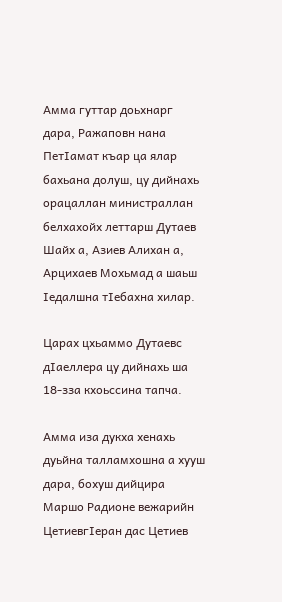Амма гуттар доьхнарг дара, Ражаповн нана ПетIамат къар ца ялар бахьана долуш, цу дийнахь орацаллан министраллан белхахойх леттарш Дутаев Шайх а, Азиев Алихан а, Арцихаев Мохьмад а шаьш Iедалшна тIебахна хилар.

Царах цхьаммо Дутаевс дIаеллера цу дийнахь ша 18-зза кхоьссина тапча.

Амма иза дукха хенахь дуьйна талламхошна а хууш дара, бохуш дийцира Маршо Радионе вежарийн ЦетиевгIеран дас Цетиев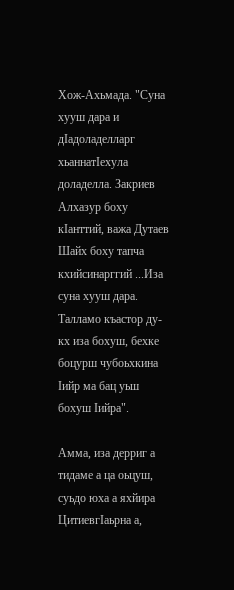Хож-Ахьмада. "Суна хууш дара и дIадоладелларг хьаннатIехула доладелла. Закриев Алхазур боху кIанттий, важа Дутаев Шайх боху тапча кхийсинарггий ...Иза суна хууш дара. Талламо къастор ду-кх иза бохуш, бехке боцурш чубоьхкина Iийр ма бац уьш бохуш Iийра".

Амма, иза дерриг а тидаме а ца оьцуш, суьдо юха а яхйира ЦитиевгIаьрна а,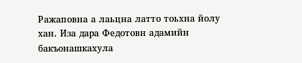Ражаповна а лаьцна латто тоьхна йолу хан. Иза дара Федотовн адамийн бакъонашкахула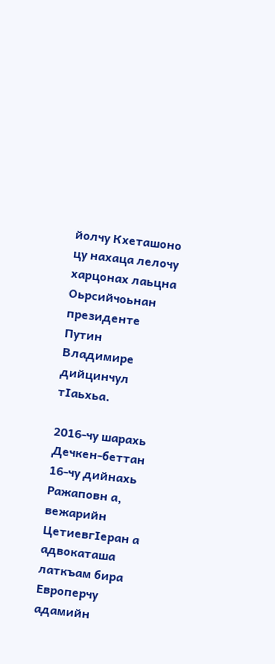йолчу Кхеташоно цу нахаца лелочу харцонах лаьцна Оьрсийчоьнан президенте Путин Владимире дийцинчул тIаьхьа.

2016-чу шарахь Дечкен-беттан 16-чу дийнахь Ражаповн а, вежарийн ЦетиевгIеран а адвокаташа латкъам бира Европерчу адамийн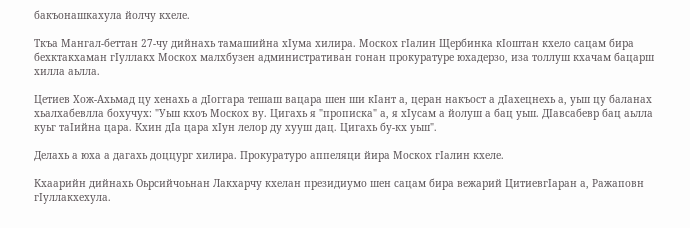бакъонашкахула йолчу кхеле.

Ткъа Мангал-беттан 27-чу дийнахь тамашийна хIума хилира. Москох гIалин Щербинка кIоштан кхело сацам бира бехктакхаман гIуллакх Москох малхбузен административан гонан прокуратуре юхадерзо, иза толлуш кхачам бацарш хилла аьлла.

Цетиев Хож-Ахьмад цу хенахь а дIоггара тешаш вацара шен ши кIант а, церан накъост а дIахецнехь а, уьш цу баланах хьалхабевлла бохучух: "Уьш кхоъ Москох ву. Цигахь я "прописка" а, я хIусам а йолуш а бац уьш. ДIавсабевр бац аьлла куьг таIийна цара. Кхин дIа цара хIун лелор ду хууш дац. Цигахь бу-кх уьш".

Делахь а юха а дагахь доццург хилира. Прокуратуро аппеляци йира Москох гIалин кхеле.

Кхаарийн дийнахь Оьрсийчоьнан Лакхарчу кхелан президиумо шен сацам бира вежарий ЦитиевгIаран а, Ражаповн гIуллакхехула.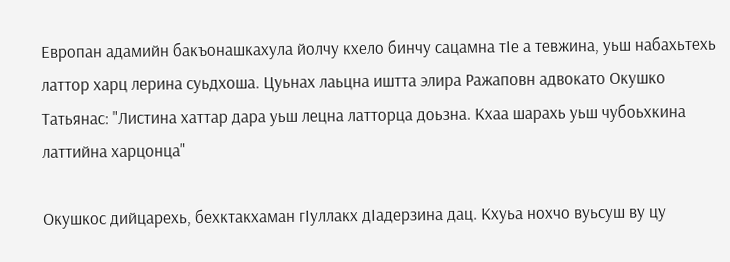Европан адамийн бакъонашкахула йолчу кхело бинчу сацамна тIе а тевжина, уьш набахьтехь латтор харц лерина суьдхоша. Цуьнах лаьцна иштта элира Ражаповн адвокато Окушко Татьянас: "Листина хаттар дара уьш лецна латторца доьзна. Кхаа шарахь уьш чубоьхкина латтийна харцонца"

Окушкос дийцарехь, бехктакхаман гIуллакх дIадерзина дац. Кхуьа нохчо вуьсуш ву цу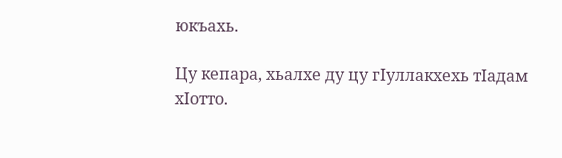юкъахь.

Цу кепара, хьалхе ду цу гIуллакхехь тIадам хIотто.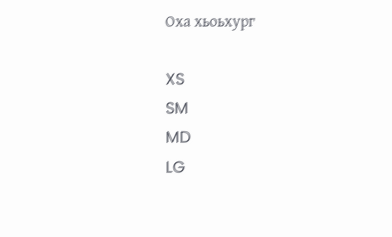Оха хьоьхург

XS
SM
MD
LG